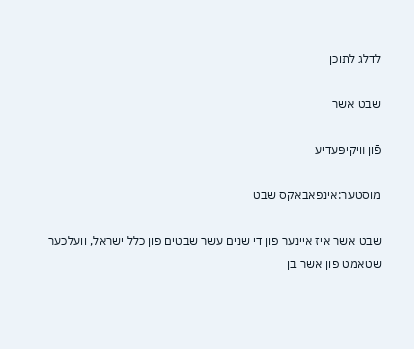לדלג לתוכן

שבט אשר

פֿון װיקיפּעדיע

מוסטער:אינפאבאקס שבט

שבט אשר איז איינער פון די שנים עשר שבטים פון כלל ישראל, וועלכער שטאמט פון אשר בן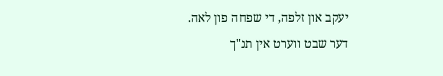יעקב און זלפה, די שפחה פון לאה. דער שבט ווערט אין תנ"ך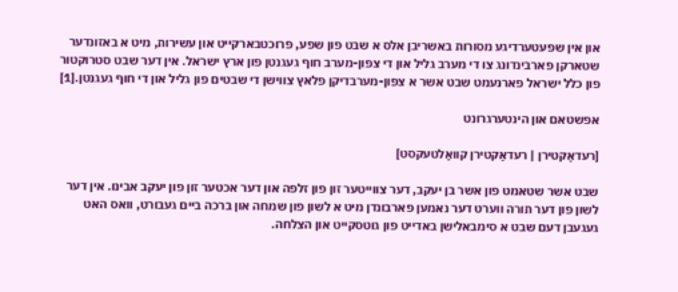און אין שפעטערדיגע מסורות באשריבן אלס א שבט פון שפע, פרוכטבארקייט און עשירות, מיט א באזונדער שטארקן פארבינדונג צו די מערב גליל און די צפון-מערב חוף געגנטן פון ארץ ישראל. אין דער שבט סטרוקטור פון כלל ישראל פארנעמט שבט אשר א צפון-מערבדיקן פלאץ צווישן די שבטים פון גליל און די חוף געגנטן.[1]

אפשטאם און הינטערגרונט

[רעדאַקטירן | רעדאַקטירן קוואַלטעקסט]

שבט אשר שטאמט פון אשר בן יעקב, דער צווייטער זון פון זלפה און דער אכטער זון פון יעקב אבינו. אין דער לשון פון דער תורה ווערט דער נאמען פארבונדן מיט א לשון פון שמחה און ברכה ביים געבורט, וואס האט געגעבן דעם שבט א סימבאלישן באדייט פון גוטסקייט און הצלחה.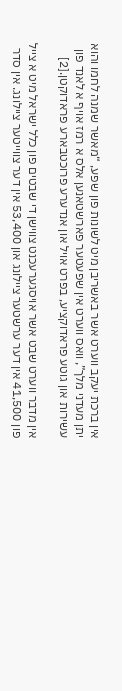אין ברכת יעקב ווערט אשר באשריבן מיט לשונות פון שפע, “מאשר שמנה לחמו והוא יתן מעדני מלך”, וואס ווערט אין שפעטער פארשטאנען אלס א רמז אויף א לאנד פון עשירות און גוטע פראדוקציע, בפרט אויל און אנדערע פרוכטבארע פראדוקטן.[2]

אין מדבר ווערט שבט אשר אויסגערעכנט צווישן די שבטים פון כלל ישראל מיט א צייל פון 41,500 אין דער ערשטער ציילונג און 53,400 אין דער צווייטער ציילונג. אין סדר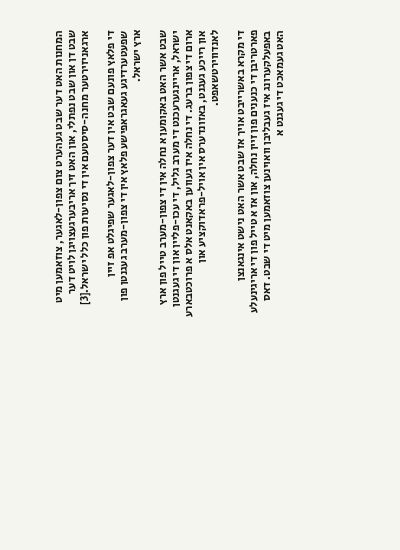המחנות האט דער שבט געהערט צום צפון-לאגער, צוזאמען מיט שבט דן און שבט נפתלי, און האט זיך אריבערגעצויגן לויט דער ארגאניזירטער מחנה-סיסטעם אין די נסיעות פון כלל ישראל.[3]

די פלאץ פונעם שבט אין דער צפון-לאגער שפיגלט אפ זיין שפעטערדיגע געאגראפישע פלאץ אין די צפון-מערב געגנטן פון ארץ ישראל.

שבט אשר האט באקומען א נחלה אין די צפון-מערב טייל פון ארץ ישראל, אריינגערעכנט די מערב גליל, די עכו-פליין און די געגנטן ארום די צפון ברעג. די נחלה איז געווען באקאנט אלס א פרוכטבארע און רייכע געגנט, באזונדערס אין אויל-פראדוקציע און לאנדווירטשאפט.

די מקרא באשרייבט אויך אז שבט אשר האט נישט אינגאנצן פארטריבן די כנענים פון זיין נחלה, און אז א טייל פון די אריגינעלע באפעלקערונג איז געבליבן וואוינען צוזאמען מיט די שבט. דאס האט געמאכט די געגנט א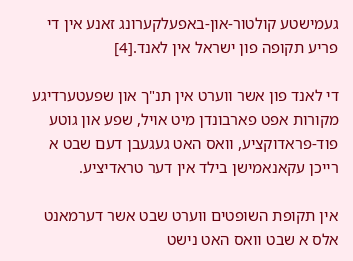געמישטע קולטור-און-באפעלקערונג זאנע אין די פריע תקופה פון ישראל אין לאנד.[4]

די לאנד פון אשר ווערט אין תנ"ך און שפעטערדיגע מקורות אפט פארבונדן מיט אויל, שפע און גוטע פוד-פראדוקציע, וואס האט געגעבן דעם שבט א רייכן עקאנאמישן בילד אין דער טראדיציע.

אין תקופת השופטים ווערט שבט אשר דערמאנט אלס א שבט וואס האט נישט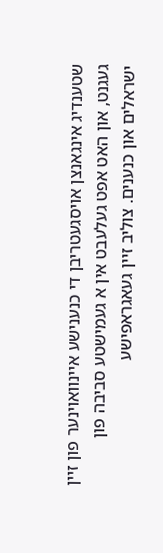שטענדיג אינגאנצן אויסגעטריבן די כנענישע איינוואוינער פון זיין געגנט, און האט אפט געלעבט אין א געמישטע סביבה פון ישראלים און כנענים. צוליב זיין געאגראפישע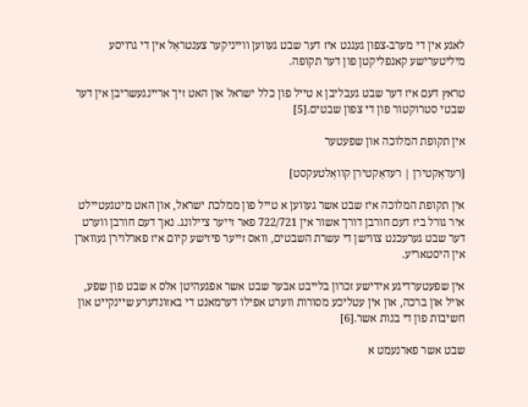לאגע אין די מערב-צפון געגנט איז דער שבט געווען ווייניקער צענטראַל אין די גרויסע מיליטערישע קאנפליקטן פון דער תקופה.

טראץ דעם איז דער שבט געבליבן א טייל פון כלל ישראל און האט זיך אריינגעשריבן אין דער שבטי סטרוקטור פון די צפון שבטים.[5]

אין תקופת המלוכה און שפעטער

[רעדאַקטירן | רעדאַקטירן קוואַלטעקסט]

אין תקופת המלוכה איז שבט אשר געווען א טייל פון ממלכת ישראל, און האט מיטגעטיילט איר גורל ביז דעם חורבן דורך אשור אין 722/721 פאר זייער ציילונג. נאך דעם חורבן ווערט דער שבט גערעכנט צווישן די עשרת השבטים, וואס זייער פיזישע קיום איז פארלוירן געווארן אין היסטאריע.

אין שפעטערדיגע אידישע זכרון בלייבט אבער שבט אשר אפגעהיטן אלס א שבט פון שפע, אויל און ברכה, און אין עטליכע מסורות ווערט אפילו דערמאנט די באזונדערע שיינקייט און חשיבות פון די בנות אשר.[6]

שבט אשר פארנעמט א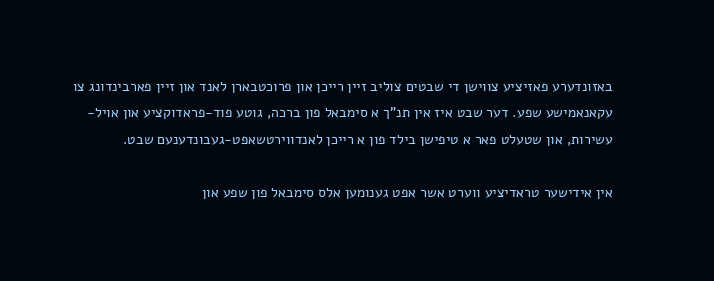באזונדערע פאזיציע צווישן די שבטים צוליב זיין רייכן און פרוכטבארן לאנד און זיין פארבינדונג צו עקאנאמישע שפע. דער שבט איז אין תנ"ך א סימבאל פון ברכה, גוטע פוד-פראדוקציע און אויל-עשירות, און שטעלט פאר א טיפישן בילד פון א רייכן לאנדווירטשאפט-געבונדענעם שבט.

אין אידישער טראדיציע ווערט אשר אפט גענומען אלס סימבאל פון שפע און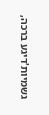גשמיות'דיגע ברכה,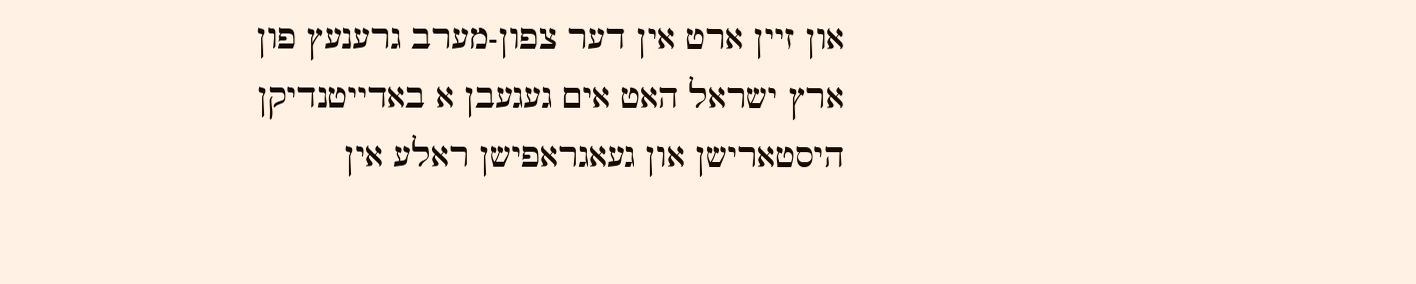און זיין ארט אין דער צפון-מערב גרענעץ פון ארץ ישראל האט אים געגעבן א באדייטנדיקן היסטארישן און געאגראפישן ראלע אין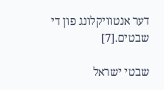דער אנטוויקלונג פון די שבטים.[7]

שבטי ישראל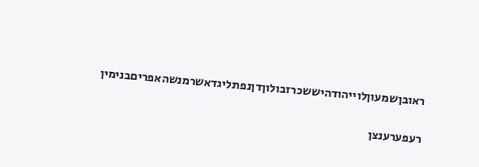ראובןשמעוןלוייהודהיששכרזבולוןדןנפתליגדאשרמנשהאפריםבנימין

רעפערענצן